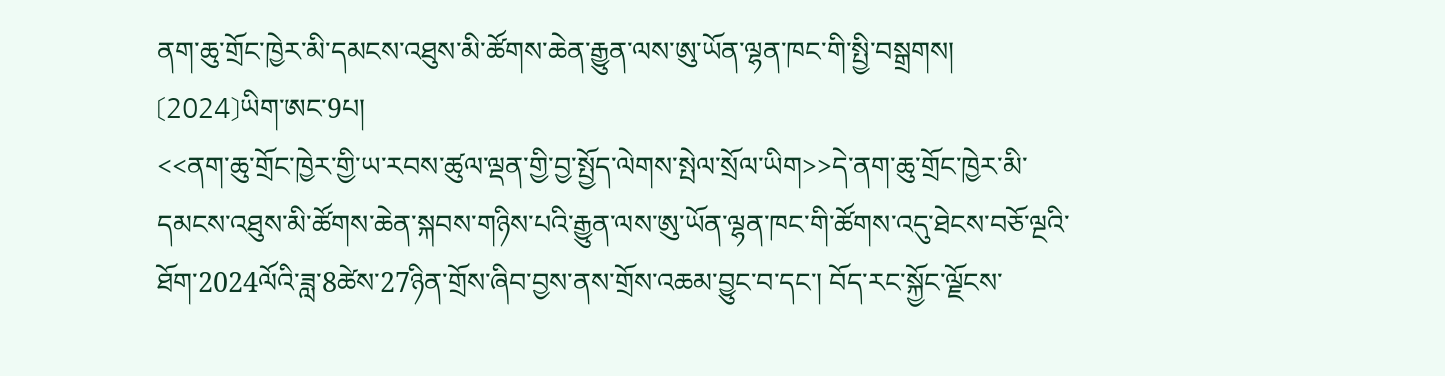ནག་ཆུ་གྲོང་ཁྱེར་མི་དམངས་འཐུས་མི་ཚོགས་ཆེན་རྒྱུན་ལས་ཨུ་ཡོན་ལྷན་ཁང་གི་སྤྱི་བསྒྲགས།
〔2024〕ཡིག་ཨང་9པ།
<<ནག་ཆུ་གྲོང་ཁྱེར་གྱི་ཡ་རབས་ཚུལ་ལྡན་གྱི་བྱ་སྤྱོད་ལེགས་སྤེལ་སྲོལ་ཡིག>>དེ་ནག་ཆུ་གྲོང་ཁྱེར་མི་དམངས་འཐུས་མི་ཚོགས་ཆེན་སྐབས་གཉིས་པའི་རྒྱུན་ལས་ཨུ་ཡོན་ལྷན་ཁང་གི་ཚོགས་འདུ་ཐེངས་བཅོ་ལྔའི་ཐོག་2024ལོའི་ཟླ་8ཚེས་27ཉིན་གྲོས་ཞིབ་བྱས་ནས་གྲོས་འཆམ་བྱུང་བ་དང་། བོད་རང་སྐྱོང་ལྗོངས་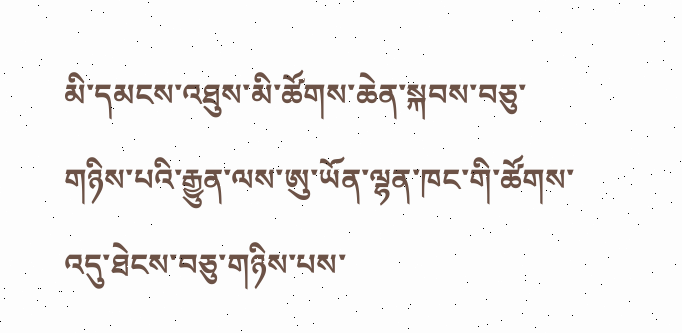མི་དམངས་འཐུས་མི་ཚོགས་ཆེན་སྐབས་བཅུ་གཉིས་པའི་རྒྱུན་ལས་ཨུ་ཡོན་ལྷན་ཁང་གི་ཚོགས་འདུ་ཐེངས་བཅུ་གཉིས་པས་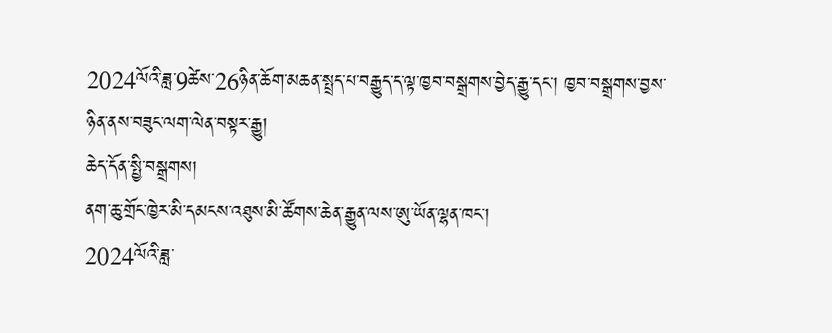2024ལོའི་ཟླ་9ཚེས་26ཉིན་ཆོག་མཆན་སྤྲད་པ་བརྒྱུད་ད་ལྟ་ཁྱབ་བསྒྲགས་བྱེད་རྒྱུ་དང་། ཁྱབ་བསྒྲགས་བྱས་ཉིན་ནས་བཟུང་ལག་ལེན་བསྟར་རྒྱུ།
ཆེད་དོན་སྤྱི་བསྒྲགས།
ནག་ཆུ་གྲོང་ཁྱེར་མི་དམངས་འཐུས་མི་ཚོགས་ཆེན་རྒྱུན་ལས་ཨུ་ཡོན་ལྷན་ཁང་།
2024ལོའི་ཟླ་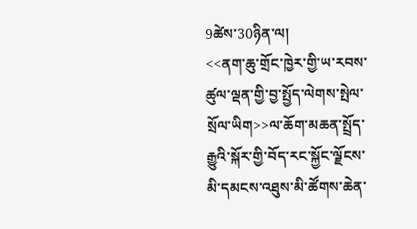9ཚེས་30ཉིན་ལ།
<<ནག་ཆུ་གྲོང་ཁྱེར་གྱི་ཡ་རབས་ཚུལ་ལྡན་གྱི་བྱ་སྤྱོད་ལེགས་སྤེལ་སྲོལ་ཡིག>>ལ་ཆོག་མཆན་སྤྲོད་རྒྱུའི་སྐོར་གྱི་བོད་རང་སྐྱོང་ལྗོངས་མི་དམངས་འཐུས་མི་ཚོགས་ཆེན་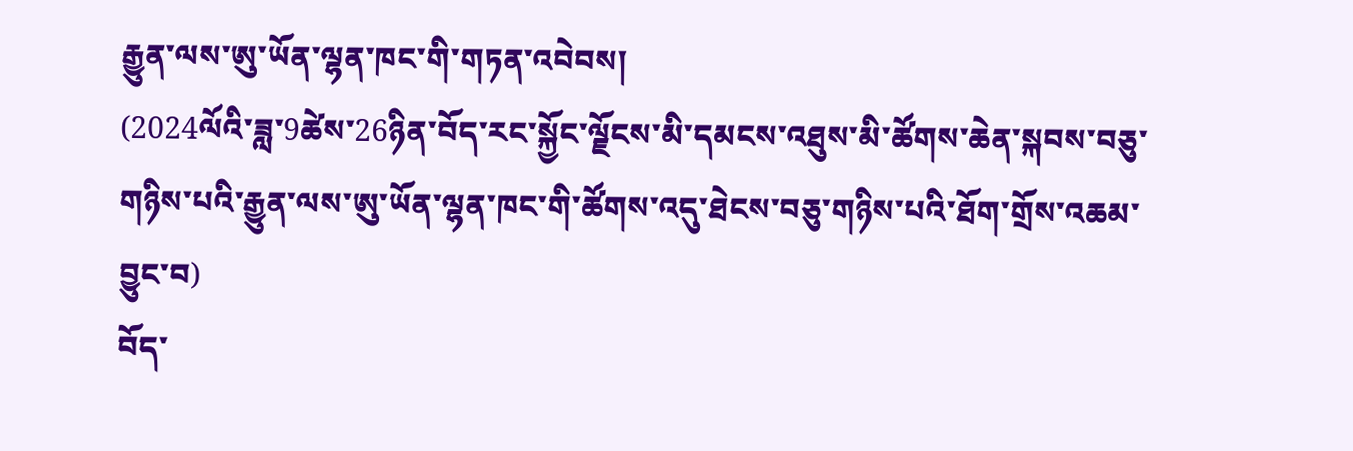རྒྱུན་ལས་ཨུ་ཡོན་ལྷན་ཁང་གི་གཏན་འབེབས།
(2024ལོའི་ཟླ་9ཚེས་26ཉིན་བོད་རང་སྐྱོང་ལྗོངས་མི་དམངས་འཐུས་མི་ཚོགས་ཆེན་སྐབས་བཅུ་གཉིས་པའི་རྒྱུན་ལས་ཨུ་ཡོན་ལྷན་ཁང་གི་ཚོགས་འདུ་ཐེངས་བཅུ་གཉིས་པའི་ཐོག་གྲོས་འཆམ་བྱུང་བ)
བོད་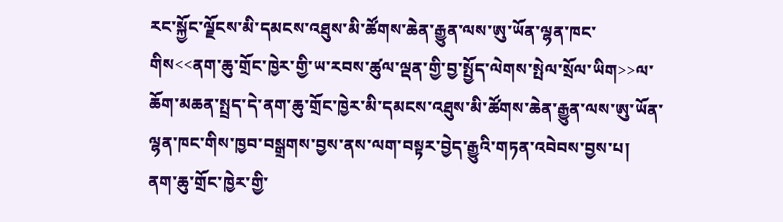རང་སྐྱོང་ལྗོངས་མི་དམངས་འཐུས་མི་ཚོགས་ཆེན་རྒྱུན་ལས་ཨུ་ཡོན་ལྷན་ཁང་གིས<<ནག་ཆུ་གྲོང་ཁྱེར་གྱི་ཡ་རབས་ཚུལ་ལྡན་གྱི་བྱ་སྤྱོད་ལེགས་སྤེལ་སྲོལ་ཡིག>>ལ་ཆོག་མཆན་སྤྲད་དེ་ནག་ཆུ་གྲོང་ཁྱེར་མི་དམངས་འཐུས་མི་ཚོགས་ཆེན་རྒྱུན་ལས་ཨུ་ཡོན་ལྷན་ཁང་གིས་ཁྱབ་བསྒྲགས་བྱས་ནས་ལག་བསྟར་བྱེད་རྒྱུའི་གཏན་འབེབས་བྱས་པ།
ནག་ཆུ་གྲོང་ཁྱེར་གྱི་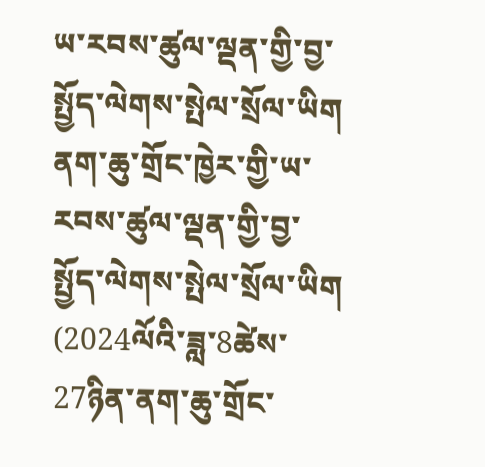ཡ་རབས་ཚུལ་ལྡན་གྱི་བྱ་སྤྱོད་ལེགས་སྤེལ་སྲོལ་ཡིག
ནག་ཆུ་གྲོང་ཁྱེར་གྱི་ཡ་རབས་ཚུལ་ལྡན་གྱི་བྱ་སྤྱོད་ལེགས་སྤེལ་སྲོལ་ཡིག
(2024ལོའི་ཟླ་8ཚེས་27ཉིན་ནག་ཆུ་གྲོང་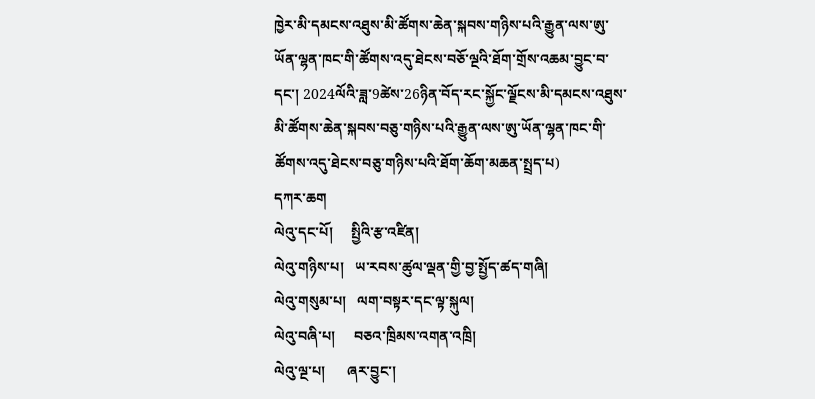ཁྱེར་མི་དམངས་འཐུས་མི་ཚོགས་ཆེན་སྐབས་གཉིས་པའི་རྒྱུན་ལས་ཨུ་ཡོན་ལྷན་ཁང་གི་ཚོགས་འདུ་ཐེངས་བཅོ་ལྔའི་ཐོག་གྲོས་འཆམ་བྱུང་བ་དང་། 2024ལོའི་ཟླ་9ཚེས་26ཉིན་བོད་རང་སྐྱོང་ལྗོངས་མི་དམངས་འཐུས་མི་ཚོགས་ཆེན་སྐབས་བཅུ་གཉིས་པའི་རྒྱུན་ལས་ཨུ་ཡོན་ལྷན་ཁང་གི་ཚོགས་འདུ་ཐེངས་བཅུ་གཉིས་པའི་ཐོག་ཆོག་མཆན་སྤྲད་པ)
དཀར་ཆག
ལེའུ་དང་པོ།     སྤྱིའི་རྩ་འཛིན།
ལེའུ་གཉིས་པ།   ཡ་རབས་ཚུལ་ལྡན་གྱི་བྱ་སྤྱོད་ཚད་གཞི།
ལེའུ་གསུམ་པ།   ལག་བསྟར་དང་ལྟ་སྐུལ།
ལེའུ་བཞི་པ།     བཅའ་ཁྲིམས་འགན་འཁྲི།
ལེའུ་ལྔ་པ།      ཞར་བྱུང་།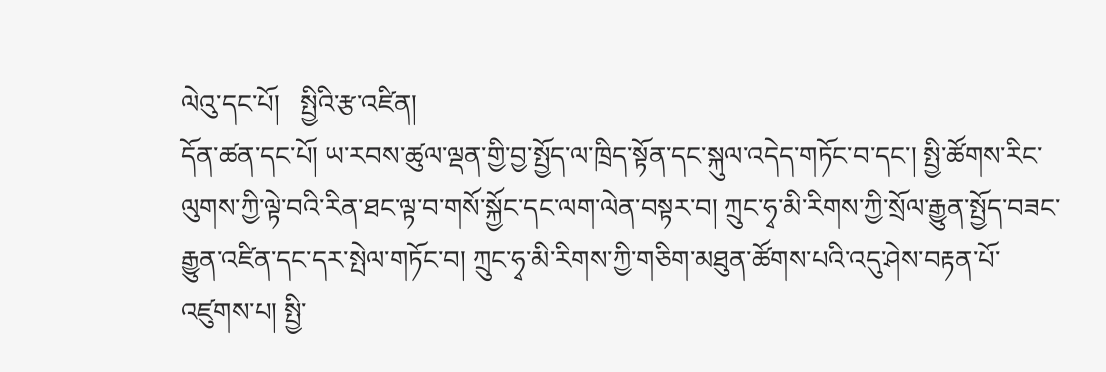ལེའུ་དང་པོ།   སྤྱིའི་རྩ་འཛིན།
དོན་ཚན་དང་པོ། ཡ་རབས་ཚུལ་ལྡན་གྱི་བྱ་སྤྱོད་ལ་ཁྲིད་སྟོན་དང་སྐུལ་འདེད་གཏོང་བ་དང་། སྤྱི་ཚོགས་རིང་ལུགས་ཀྱི་ལྟེ་བའི་རིན་ཐང་ལྟ་བ་གསོ་སྐྱོང་དང་ལག་ལེན་བསྟར་བ། ཀྲུང་ཧྭ་མི་རིགས་ཀྱི་སྲོལ་རྒྱུན་སྤྱོད་བཟང་རྒྱུན་འཛིན་དང་དར་སྤེལ་གཏོང་བ། ཀྲུང་ཧྭ་མི་རིགས་ཀྱི་གཅིག་མཐུན་ཚོགས་པའི་འདུ་ཤེས་བརྟན་པོ་འཛུགས་པ། སྤྱི་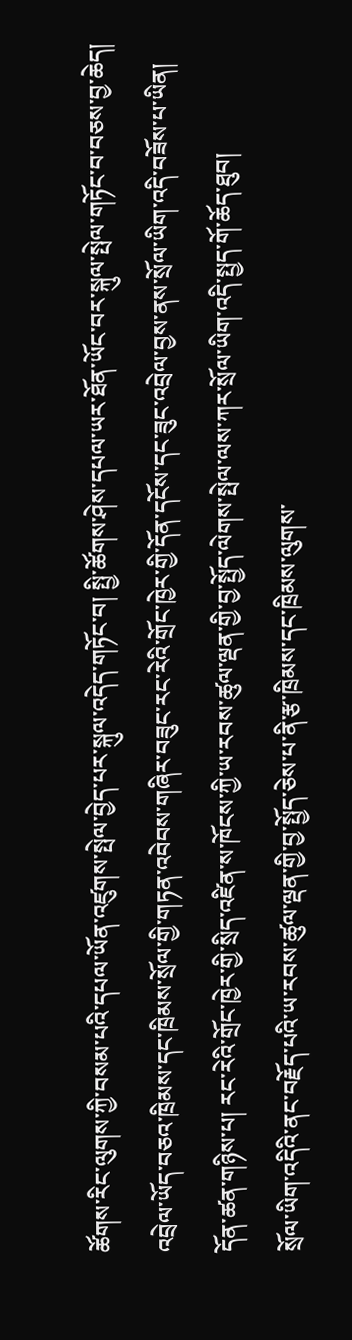ཚོགས་རིང་ལུགས་ཀྱི་བསམ་པའི་དཔལ་ཡོན་འཛུགས་སྤེལ་བྱེད་པར་སྐུལ་འདེད་གཏོང་བ། སྤྱི་ཚོགས་ཤེས་དཔལ་ཡར་ཐོན་ཡོང་བར་སྐུལ་སྤེལ་གཏོང་བ་བཅས་བྱ་ཆེད། འབྲེལ་ཡོད་བཅའ་ཁྲིམས་དང་ཁྲིམས་སྲོལ་གྱི་གཏན་འབེབས་གཞིར་བཟུང་རང་རེའི་གྲོང་ཁྱེར་གྱི་དོན་དངོས་དང་ཟུང་འབྲེལ་བྱས་ནས་སྲོལ་ཡིག་འདི་བཟོས་པ་ཡིན།
དོན་ཚན་གཉིས་པ། རང་རེའི་གྲོང་ཁྱེར་གྱི་སྲིད་འཛིན་ས་ཁོངས་ཀྱི་ཡ་རབས་ཚུལ་ལྡན་གྱི་བྱ་སྤྱོད་ལེགས་སྤེལ་ལས་ཀར་སྲོལ་ཡིག་འདི་སྤྱད་གོ་ཆོད་ཐུབ།
སྲོལ་ཡིག་འདིའི་ནང་བརྗོད་པའི་ཡ་རབས་ཚུལ་ལྡན་གྱི་བྱ་སྤྱོད་ཅེས་པ་ནི་རྩ་ཁྲིམས་དང་ཁྲིམས་ལུགས་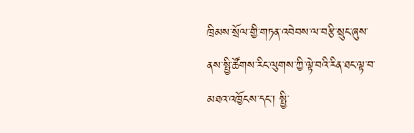ཁྲིམས་སྲོལ་གྱི་གཏན་འབེབས་ལ་བརྩི་སྲུང་ཞུས་ནས་སྤྱི་ཚོགས་རིང་ལུགས་ཀྱི་ལྟེ་བའི་རིན་ཐང་ལྟ་བ་མཐའ་འཁྱོངས་དང་། སྤྱི་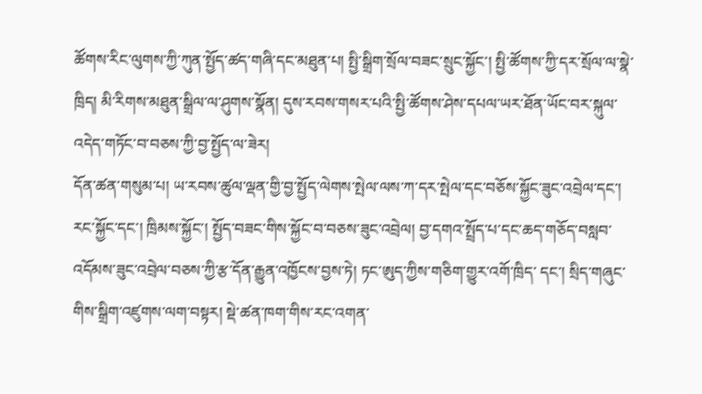ཚོགས་རིང་ལུགས་ཀྱི་ཀུན་སྤྱོད་ཚད་གཞི་དང་མཐུན་པ། སྤྱི་སྒྲིག་སྲོལ་བཟང་སྲུང་སྐྱོང་། སྤྱི་ཚོགས་ཀྱི་དར་སྲོལ་ལ་སྣེ་ཁྲིད། མི་རིགས་མཐུན་སྒྲིལ་ལ་ཤུགས་སྣོན། དུས་རབས་གསར་པའི་སྤྱི་ཚོགས་ཤེས་དཔལ་ཡར་ཐོན་ཡོང་བར་སྐུལ་འདེད་གཏོང་བ་བཅས་ཀྱི་བྱ་སྤྱོད་ལ་ཟེར།
དོན་ཚན་གསུམ་པ། ཡ་རབས་ཚུལ་ལྡན་གྱི་བྱ་སྤྱོད་ལེགས་སྤེལ་ལས་ཀ་དར་སྤེལ་དང་བཅོས་སྐྱོང་ཟུང་འབྲེལ་དང་། རང་སྐྱོང་དང་། ཁྲིམས་སྐྱོང་། སྤྱོད་བཟང་གིས་སྐྱོང་བ་བཅས་ཟུང་འབྲེལ། བྱ་དགའ་སྤྲོད་པ་དང་ཆད་གཅོད་བསླབ་འདོམས་ཟུང་འབྲེལ་བཅས་ཀྱི་རྩ་དོན་རྒྱུན་འཁྱོངས་བྱས་ཏེ། ཏང་ཨུད་ཀྱིས་གཅིག་གྱུར་འགོ་ཁྲིད་ དང་། སྲིད་གཞུང་གིས་སྒྲིག་འཛུགས་ལག་བསྟར། སྡེ་ཚན་ཁག་གིས་རང་འགན་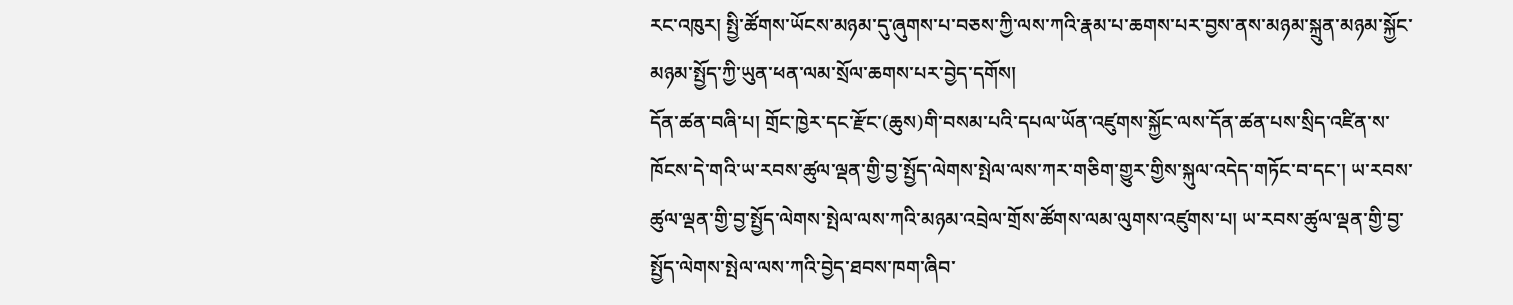རང་འཁུར། སྤྱི་ཚོགས་ཡོངས་མཉམ་དུ་ཞུགས་པ་བཅས་ཀྱི་ལས་ཀའི་རྣམ་པ་ཆགས་པར་བྱས་ནས་མཉམ་སྐྲུན་མཉམ་སྐྱོང་མཉམ་སྤྱོད་ཀྱི་ཡུན་ཕན་ལམ་སྲོལ་ཆགས་པར་བྱེད་དགོས།
དོན་ཚན་བཞི་པ། གྲོང་ཁྱེར་དང་རྫོང་(ཆུས)གི་བསམ་པའི་དཔལ་ཡོན་འཛུགས་སྐྱོང་ལས་དོན་ཚན་པས་སྲིད་འཛིན་ས་ཁོངས་དེ་གའི་ཡ་རབས་ཚུལ་ལྡན་གྱི་བྱ་སྤྱོད་ལེགས་སྤེལ་ལས་ཀར་གཅིག་གྱུར་གྱིས་སྐུལ་འདེད་གཏོང་བ་དང་། ཡ་རབས་ཚུལ་ལྡན་གྱི་བྱ་སྤྱོད་ལེགས་སྤེལ་ལས་ཀའི་མཉམ་འབྲེལ་གྲོས་ཚོགས་ལམ་ལུགས་འཛུགས་པ། ཡ་རབས་ཚུལ་ལྡན་གྱི་བྱ་སྤྱོད་ལེགས་སྤེལ་ལས་ཀའི་བྱེད་ཐབས་ཁག་ཞིབ་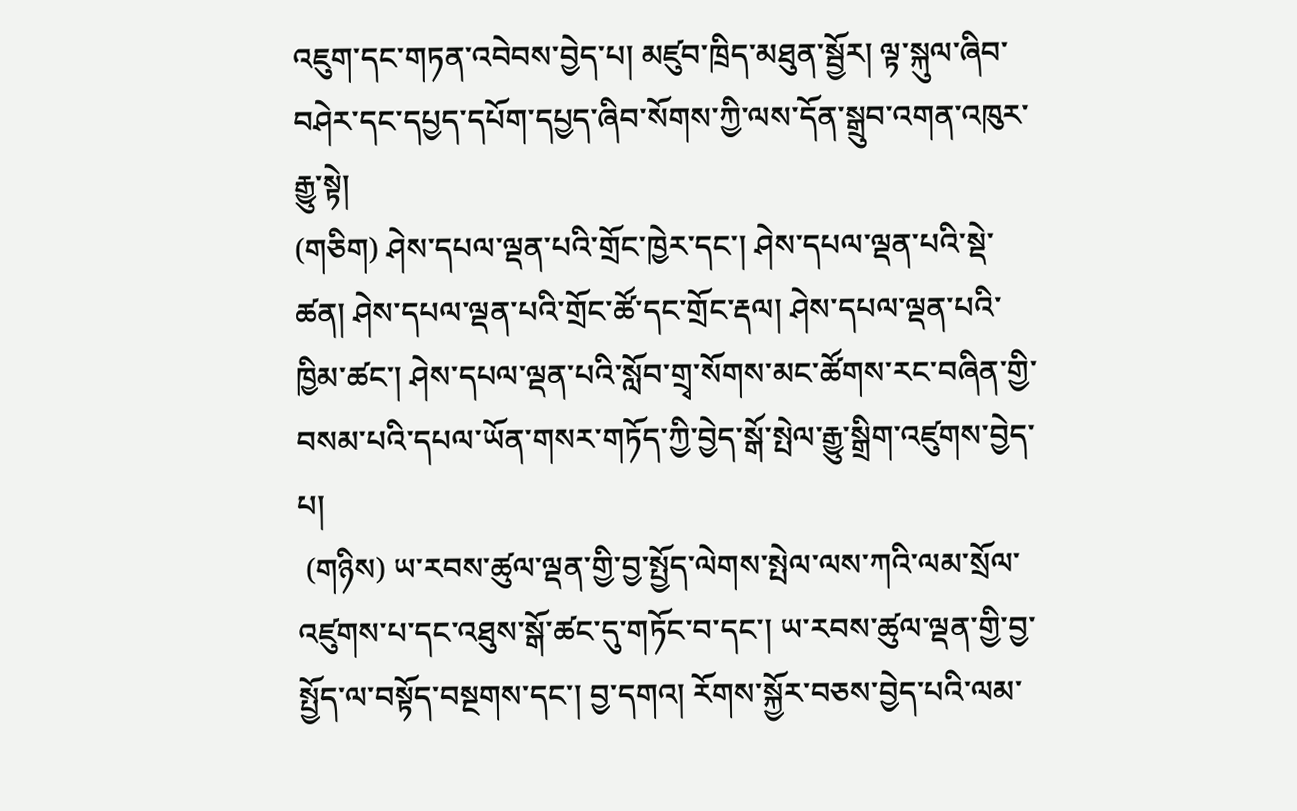འཇུག་དང་གཏན་འབེབས་བྱེད་པ། མཛུབ་ཁྲིད་མཐུན་སྦྱོར། ལྟ་སྐུལ་ཞིབ་བཤེར་དང་དཔྱད་དཔོག་དཔྱད་ཞིབ་སོགས་ཀྱི་ལས་དོན་སྒྲུབ་འགན་འཁུར་རྒྱུ་སྟེ།
(གཅིག) ཤེས་དཔལ་ལྡན་པའི་གྲོང་ཁྱེར་དང་། ཤེས་དཔལ་ལྡན་པའི་སྡེ་ཚན། ཤེས་དཔལ་ལྡན་པའི་གྲོང་ཚོ་དང་གྲོང་རྡལ། ཤེས་དཔལ་ལྡན་པའི་ཁྱིམ་ཚང་། ཤེས་དཔལ་ལྡན་པའི་སློབ་གྲྭ་སོགས་མང་ཚོགས་རང་བཞིན་གྱི་བསམ་པའི་དཔལ་ཡོན་གསར་གཏོད་ཀྱི་བྱེད་སྒོ་སྤེལ་རྒྱུ་སྒྲིག་འཛུགས་བྱེད་པ།
 (གཉིས) ཡ་རབས་ཚུལ་ལྡན་གྱི་བྱ་སྤྱོད་ལེགས་སྤེལ་ལས་ཀའི་ལམ་སྲོལ་འཛུགས་པ་དང་འཐུས་སྒོ་ཚང་དུ་གཏོང་བ་དང་། ཡ་རབས་ཚུལ་ལྡན་གྱི་བྱ་སྤྱོད་ལ་བསྟོད་བསྔགས་དང་། བྱ་དགའ། རོགས་སྐྱོར་བཅས་བྱེད་པའི་ལམ་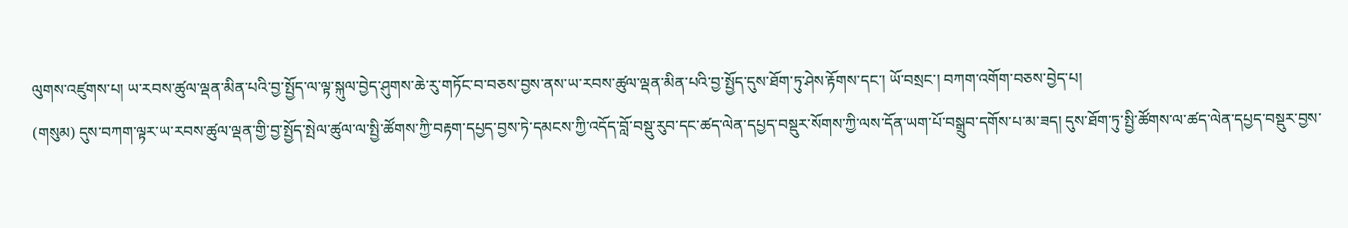ལུགས་འཛུགས་པ། ཡ་རབས་ཚུལ་ལྡན་མིན་པའི་བྱ་སྤྱོད་ལ་ལྟ་སྐུལ་བྱེད་ཤུགས་ཆེ་རུ་གཏོང་བ་བཅས་བྱས་ནས་ཡ་རབས་ཚུལ་ལྡན་མིན་པའི་བྱ་སྤྱོད་དུས་ཐོག་ཏུ་ཤེས་རྟོགས་དང་། ཡོ་བསྲང་། བཀག་འགོག་བཅས་བྱེད་པ།
(གསུམ) དུས་བཀག་ལྟར་ཡ་རབས་ཚུལ་ལྡན་གྱི་བྱ་སྤྱོད་སྤེལ་ཚུལ་ལ་སྤྱི་ཚོགས་ཀྱི་བརྟག་དཔྱད་བྱས་ཏེ་དམངས་ཀྱི་འདོད་བློ་བསྡུ་རུབ་དང་ཚད་ལེན་དཔྱད་བསྡུར་སོགས་ཀྱི་ལས་དོན་ཡག་པོ་བསྒྲུབ་དགོས་པ་མ་ཟད། དུས་ཐོག་ཏུ་སྤྱི་ཚོགས་ལ་ཚད་ལེན་དཔྱད་བསྡུར་བྱས་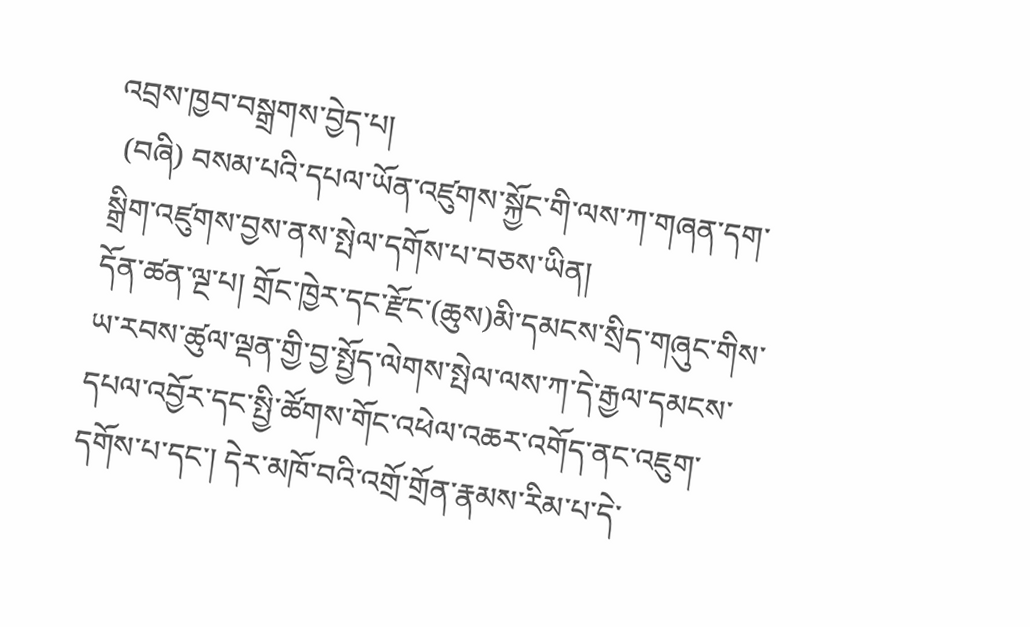འབྲས་ཁྱབ་བསྒྲགས་བྱེད་པ།
 (བཞི) བསམ་པའི་དཔལ་ཡོན་འཛུགས་སྐྱོང་གི་ལས་ཀ་གཞན་དག་སྒྲིག་འཛུགས་བྱས་ནས་སྤེལ་དགོས་པ་བཅས་ཡིན།
དོན་ཚན་ལྔ་པ། གྲོང་ཁྱེར་དང་རྫོང་(ཆུས)མི་དམངས་སྲིད་གཞུང་གིས་ཡ་རབས་ཚུལ་ལྡན་གྱི་བྱ་སྤྱོད་ལེགས་སྤེལ་ལས་ཀ་དེ་རྒྱལ་དམངས་དཔལ་འབྱོར་དང་སྤྱི་ཚོགས་གོང་འཕེལ་འཆར་འགོད་ནང་འཇུག་དགོས་པ་དང་། དེར་མཁོ་བའི་འགྲོ་གྲོན་རྣམས་རིམ་པ་དེ་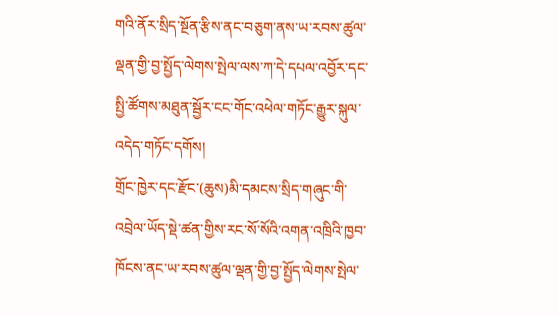གའི་ནོར་སྲིད་སྔོན་རྩིས་ནང་བཅུག་ནས་ཡ་རབས་ཚུལ་ལྡན་གྱི་བྱ་སྤྱོད་ལེགས་སྤེལ་ལས་ཀ་དེ་དཔལ་འབྱོར་དང་སྤྱི་ཚོགས་མཐུན་སྦྱོར་ངང་གོང་འཕེལ་གཏོང་རྒྱུར་སྐུལ་འདེད་གཏོང་དགོས།
གྲོང་ཁྱེར་དང་རྫོང་(ཆུས)མི་དམངས་སྲིད་གཞུང་གི་འབྲེལ་ཡོད་སྡེ་ཚན་གྱིས་རང་སོ་སོའི་འགན་འཁྲིའི་ཁྱབ་ཁོངས་ནང་ཡ་རབས་ཚུལ་ལྡན་གྱི་བྱ་སྤྱོད་ལེགས་སྤེལ་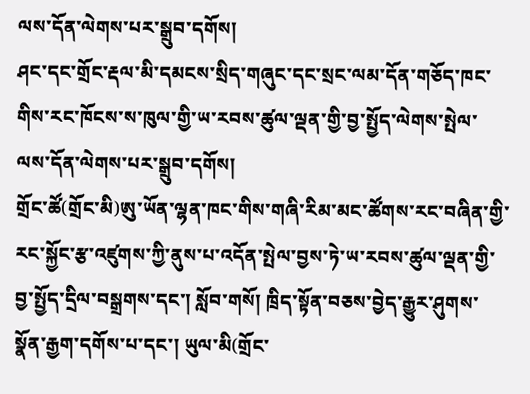ལས་དོན་ལེགས་པར་སྒྲུབ་དགོས།
ཤང་དང་གྲོང་རྡལ་མི་དམངས་སྲིད་གཞུང་དང་སྲང་ལམ་དོན་གཅོད་ཁང་གིས་རང་ཁོངས་ས་ཁུལ་གྱི་ཡ་རབས་ཚུལ་ལྡན་གྱི་བྱ་སྤྱོད་ལེགས་སྤེལ་ལས་དོན་ལེགས་པར་སྒྲུབ་དགོས།
གྲོང་ཚོ(གྲོང་མི)ཨུ་ཡོན་ལྷན་ཁང་གིས་གཞི་རིམ་མང་ཚོགས་རང་བཞིན་གྱི་རང་སྐྱོང་རྩ་འཛུགས་ཀྱི་ནུས་པ་འདོན་སྤེལ་བྱས་ཏེ་ཡ་རབས་ཚུལ་ལྡན་གྱི་བྱ་སྤྱོད་དྲིལ་བསྒྲགས་དང་། སློབ་གསོ། ཁྲིད་སྟོན་བཅས་བྱེད་རྒྱུར་ཤུགས་སྣོན་རྒྱག་དགོས་པ་དང་། ཡུལ་མི(གྲོང་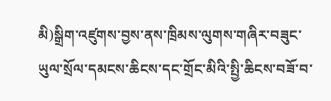མི)སྒྲིག་འཛུགས་བྱས་ནས་ཁྲིམས་ལུགས་གཞིར་བཟུང་ཡུལ་སྲོལ་དམངས་ཆིངས་དང་གྲོང་མིའི་སྤྱི་ཆིངས་བཟོ་བ་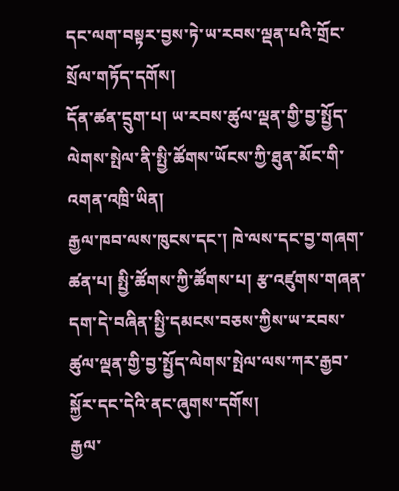དང་ལག་བསྟར་བྱས་ཏེ་ཡ་རབས་ལྡན་པའི་གྲོང་སྲོལ་གཏོད་དགོས།
དོན་ཚན་དྲུག་པ། ཡ་རབས་ཚུལ་ལྡན་གྱི་བྱ་སྤྱོད་ལེགས་སྤེལ་ནི་སྤྱི་ཚོགས་ཡོངས་ཀྱི་ཐུན་མོང་གི་འགན་འཁྲི་ཡིན།
རྒྱལ་ཁབ་ལས་ཁུངས་དང་། ཁེ་ལས་དང་བྱ་གཞག་ཚན་པ། སྤྱི་ཚོགས་ཀྱི་ཚོགས་པ། རྩ་འཛུགས་གཞན་དག་དེ་བཞིན་སྤྱི་དམངས་བཅས་ཀྱིས་ཡ་རབས་ཚུལ་ལྡན་གྱི་བྱ་སྤྱོད་ལེགས་སྤེལ་ལས་ཀར་རྒྱབ་སྐྱོར་དང་དེའི་ནང་ཞུགས་དགོས།
རྒྱལ་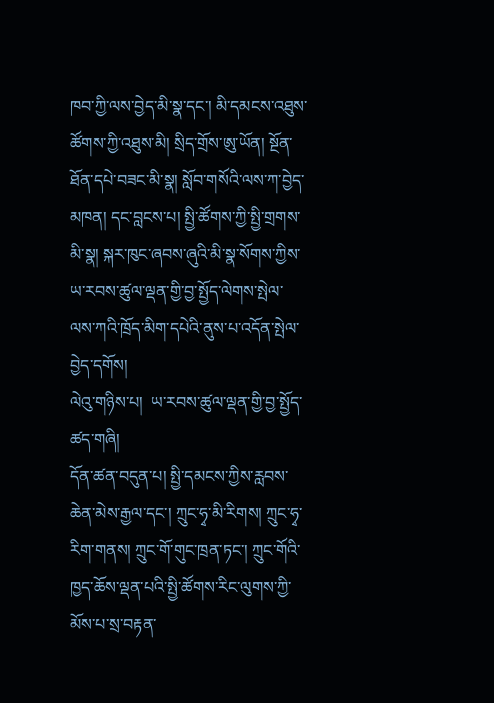ཁབ་ཀྱི་ལས་བྱེད་མི་སྣ་དང་། མི་དམངས་འཐུས་ཚོགས་ཀྱི་འཐུས་མི། སྲིད་གྲོས་ཨུ་ཡོན། སྔོན་ཐོན་དཔེ་བཟང་མི་སྣ། སློབ་གསོའི་ལས་ཀ་བྱེད་མཁན། དང་བླངས་པ། སྤྱི་ཚོགས་ཀྱི་སྤྱི་གྲགས་མི་སྣ། སྐར་ཁུང་ཞབས་ཞུའི་མི་སྣ་སོགས་ཀྱིས་ཡ་རབས་ཚུལ་ལྡན་གྱི་བྱ་སྤྱོད་ལེགས་སྤེལ་ལས་ཀའི་ཁྲོད་མིག་དཔེའི་ནུས་པ་འདོན་སྤེལ་བྱེད་དགོས།
ལེའུ་གཉིས་པ།  ཡ་རབས་ཚུལ་ལྡན་གྱི་བྱ་སྤྱོད་ཚད་གཞི།
དོན་ཚན་བདུན་པ། སྤྱི་དམངས་ཀྱིས་རླབས་ཆེན་མེས་རྒྱལ་དང་། ཀྲུང་ཧྭ་མི་རིགས། ཀྲུང་ཧྭ་རིག་གནས། ཀྲུང་གོ་གུང་ཁྲན་ཏང་། ཀྲུང་གོའི་ཁྱད་ཆོས་ལྡན་པའི་སྤྱི་ཚོགས་རིང་ལུགས་ཀྱི་མོས་པ་སྲ་བརྟན་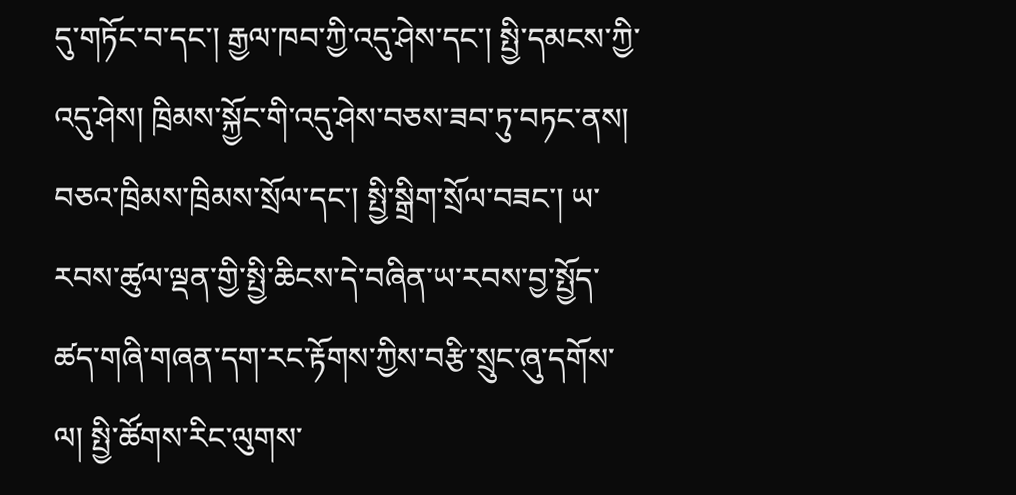དུ་གཏོང་བ་དང་། རྒྱལ་ཁབ་ཀྱི་འདུ་ཤེས་དང་། སྤྱི་དམངས་ཀྱི་འདུ་ཤེས། ཁྲིམས་སྐྱོང་གི་འདུ་ཤེས་བཅས་ཟབ་ཏུ་བཏང་ནས། བཅའ་ཁྲིམས་ཁྲིམས་སྲོལ་དང་། སྤྱི་སྒྲིག་སྲོལ་བཟང་། ཡ་རབས་ཚུལ་ལྡན་གྱི་སྤྱི་ཆིངས་དེ་བཞིན་ཡ་རབས་བྱ་སྤྱོད་ཚད་གཞི་གཞན་དག་རང་རྟོགས་ཀྱིས་བརྩི་སྲུང་ཞུ་དགོས་ལ། སྤྱི་ཚོགས་རིང་ལུགས་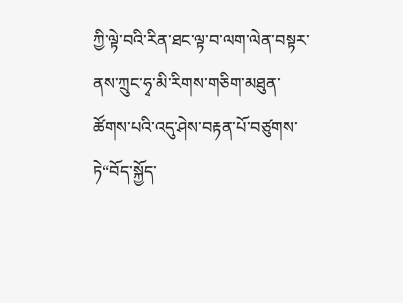ཀྱི་ལྟེ་བའི་རིན་ཐང་ལྟ་བ་ལག་ལེན་བསྟར་ནས་ཀྲུང་ཧྭ་མི་རིགས་གཅིག་མཐུན་ཚོགས་པའི་འདུ་ཤེས་བརྟན་པོ་བཙུགས་ཏེ“བོད་སྐྱོད་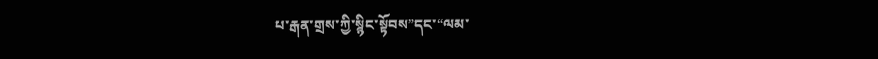པ་རྒན་གྲས་ཀྱི་སྙིང་སྟོབས”དང་“ལམ་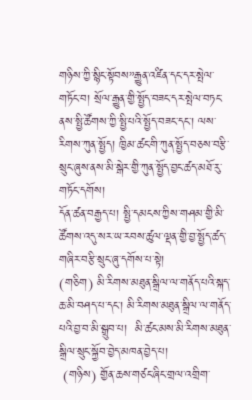གཉིས་ཀྱི་སྙིང་སྟོབས”རྒྱུན་འཛིན་དང་དར་སྤེལ་གཏོང་བ། སྲོལ་རྒྱུན་གྱི་སྤྱོད་བཟང་དར་སྤེལ་བཏང་ནས་སྤྱི་ཚོགས་ཀྱི་སྤྱི་པའི་སྤྱོད་བཟང་དང་། ལས་རིགས་ཀུན་སྤྱོད། ཁྱིམ་ཚང་གི་ཀུན་སྤྱོད་བཅས་བརྩི་སྲུང་ཞུས་ནས་མི་སྒེར་གྱི་ཀུན་སྤྱོད་བྱང་ཚད་མཐོ་རུ་གཏོང་དགོས།
དོན་ཚན་བརྒྱད་པ། སྤྱི་དམངས་ཀྱིས་གཤམ་གྱི་མི་ཚོགས་འདུ་སར་ཡ་རབས་ཚུལ་ལྡན་གྱི་བྱ་སྤྱོད་ཚད་གཞིར་བརྩི་སྲུང་ཞུ་དགོས་པ་སྟེ།
(གཅིག) མི་རིགས་མཐུན་སྒྲིལ་ལ་གནོད་པའི་སྐད་ཆ་མི་བཤད་པ་དང་། མི་རིགས་མཐུན་སྒྲིལ་ལ་གནོད་པའི་བྱ་བ་མི་སྒྲུབ་པ།  མི་ཚང་མས་མི་རིགས་མཐུན་སྒྲིལ་སྲུང་སྐྱོབ་བྱེད་མཁན་བྱེད་པ།
 (གཉིས) གྱོན་ཆས་གཙང་ཞིང་གྲལ་འགྲིག་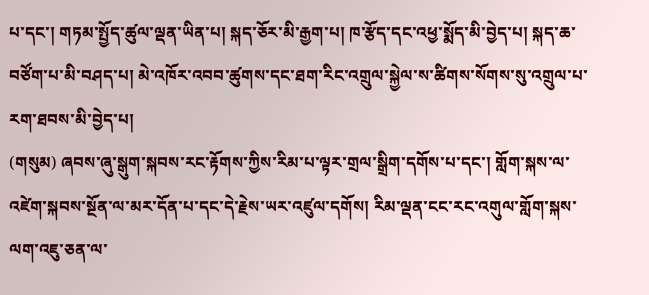པ་དང་། གཏམ་སྤྱོད་ཚུལ་ལྡན་ཡིན་པ། སྐད་ཅོར་མི་རྒྱག་པ། ཁ་རྩོད་དང་འཕྱ་སྨོད་མི་བྱེད་པ། སྐད་ཆ་བཙོག་པ་མི་བཤད་པ། མེ་འཁོར་འབབ་ཚུགས་དང་ཐག་རིང་འགྲུལ་སྐྱེལ་ས་ཚིགས་སོགས་སུ་འགྲུལ་པ་རག་ཐབས་མི་བྱེད་པ།
(གསུམ) ཞབས་ཞུ་སྒུག་སྐབས་རང་རྟོགས་ཀྱིས་རིམ་པ་ལྟར་གྲལ་སྒྲིག་དགོས་པ་དང་། གློག་སྐས་ལ་འཛེག་སྐབས་སྔོན་ལ་མར་དོན་པ་དང་དེ་རྗེས་ཡར་འཛུལ་དགོས། རིམ་ལྡན་ངང་རང་འགུལ་གློག་སྐས་ལག་འཇུ་ཅན་ལ་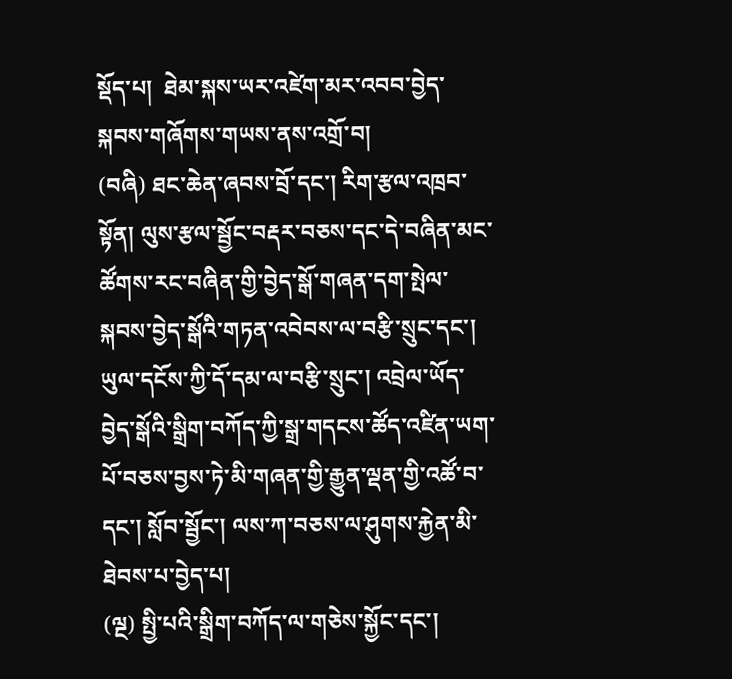སྡོད་པ།  ཐེམ་སྐས་ཡར་འཛེག་མར་འབབ་བྱེད་སྐབས་གཞོགས་གཡས་ནས་འགྲོ་བ།
(བཞི) ཐང་ཆེན་ཞབས་བྲོ་དང་། རིག་རྩལ་འཁྲབ་སྟོན། ལུས་རྩལ་སྦྱོང་བརྡར་བཅས་དང་དེ་བཞིན་མང་ཚོགས་རང་བཞིན་གྱི་བྱེད་སྒོ་གཞན་དག་སྤེལ་སྐབས་བྱེད་སྒོའི་གཏན་འབེབས་ལ་བརྩི་སྲུང་དང་། ཡུལ་དངོས་ཀྱི་དོ་དམ་ལ་བརྩི་སྲུང་། འབྲེལ་ཡོད་བྱེད་སྒོའི་སྒྲིག་བཀོད་ཀྱི་སྒྲ་གདངས་ཚོད་འཛིན་ཡག་པོ་བཅས་བྱས་ཏེ་མི་གཞན་གྱི་རྒྱུན་ལྡན་གྱི་འཚོ་བ་དང་། སློབ་སྦྱོང་། ལས་ཀ་བཅས་ལ་ཤུགས་རྐྱེན་མི་ཐེབས་པ་བྱེད་པ།
(ལྔ) སྤྱི་པའི་སྒྲིག་བཀོད་ལ་གཅེས་སྐྱོང་དང་།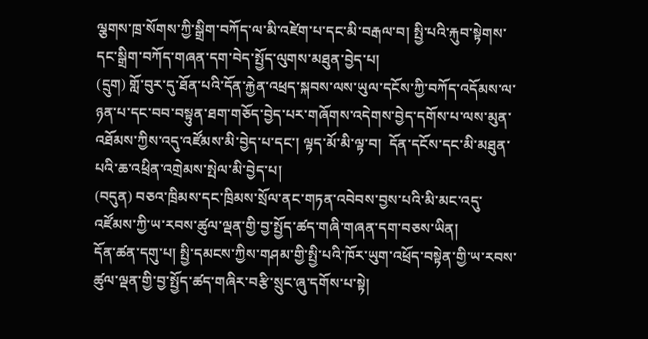ལྕགས་ཁྲ་སོགས་ཀྱི་སྒྲིག་བཀོད་ལ་མི་འཛེག་པ་དང་མི་བརྒལ་བ། སྤྱི་པའི་རྐུབ་སྟེགས་དང་སྒྲིག་བཀོད་གཞན་དག་བེད་སྤྱོད་ལུགས་མཐུན་བྱེད་པ།
(དྲུག) གློ་བུར་དུ་ཐོན་པའི་དོན་རྐྱེན་འཕྲད་སྐབས་ལས་ཡུལ་དངོས་ཀྱི་བཀོད་འདོམས་ལ་ཉན་པ་དང་བབ་བསྟུན་ཐག་གཅོད་བྱེད་པར་གཞོགས་འདེགས་བྱེད་དགོས་པ་ལས་མུན་འཐོམས་ཀྱིས་འདུ་འཛོམས་མི་བྱེད་པ་དང་། ལྟད་མོ་མི་ལྟ་བ།  དོན་དངོས་དང་མི་མཐུན་པའི་ཆ་འཕྲིན་འགྲེམས་སྤེལ་མི་བྱེད་པ།
(བདུན) བཅའ་ཁྲིམས་དང་ཁྲིམས་སྲོལ་ནང་གཏན་འབེབས་བྱས་པའི་མི་མང་འདུ་འཛོམས་ཀྱི་ཡ་རབས་ཚུལ་ལྡན་གྱི་བྱ་སྤྱོད་ཚད་གཞི་གཞན་དག་བཅས་ཡིན།
དོན་ཚན་དགུ་པ། སྤྱི་དམངས་ཀྱིས་གཤམ་གྱི་སྤྱི་པའི་ཁོར་ཡུག་འཕྲོད་བསྟེན་གྱི་ཡ་རབས་ཚུལ་ལྡན་གྱི་བྱ་སྤྱོད་ཚད་གཞིར་བརྩི་སྲུང་ཞུ་དགོས་པ་སྟེ།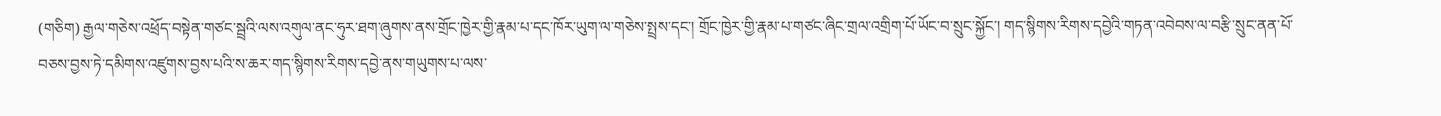(གཅིག) རྒྱལ་གཅེས་འཕྲོད་བསྟེན་གཙང་སྦྲའི་ལས་འགུལ་ནང་ཧུར་ཐག་ཞུགས་ནས་གྲོང་ཁྱེར་གྱི་རྣམ་པ་དང་ཁོར་ཡུག་ལ་གཅེས་སྤྲས་དང་། གྲོང་ཁྱེར་གྱི་རྣམ་པ་གཙང་ཞིང་གྲལ་འགྲིག་པོ་ཡོང་བ་སྲུང་སྐྱོང་། གད་སྙིགས་རིགས་དབྱེའི་གཏན་འབེབས་ལ་བརྩི་སྲུང་ནན་པོ་བཅས་བྱས་ཏེ་དམིགས་འཛུགས་བྱས་པའི་ས་ཆར་གད་སྙིགས་རིགས་དབྱེ་ནས་གཡུགས་པ་ལས་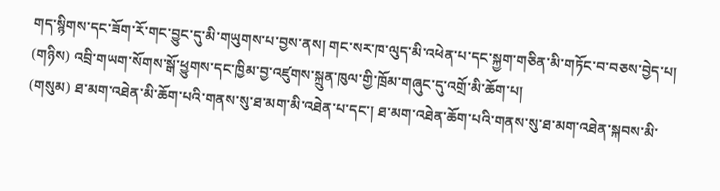གད་སྙིགས་དང་ཟོག་རོ་གང་བྱུང་དུ་མི་གཡུགས་པ་བྱས་ནས། གང་སར་ཁ་ལུད་མི་འཕེན་པ་དང་སྐྱག་གཅིན་མི་གཏོང་བ་བཅས་བྱེད་པ།
(གཉིས) འབྲི་གཡག་སོགས་སྒོ་ཕྱུགས་དང་ཁྱིམ་བྱ་འཛུགས་སྐྲུན་ཁུལ་གྱི་ཁྲོམ་གཞུང་དུ་འགྲོ་མི་ཆོག་པ།
(གསུམ) ཐ་མག་འཐེན་མི་ཆོག་པའི་གནས་སུ་ཐ་མག་མི་འཐེན་པ་དང་། ཐ་མག་འཐེན་ཆོག་པའི་གནས་སུ་ཐ་མག་འཐེན་སྐབས་མི་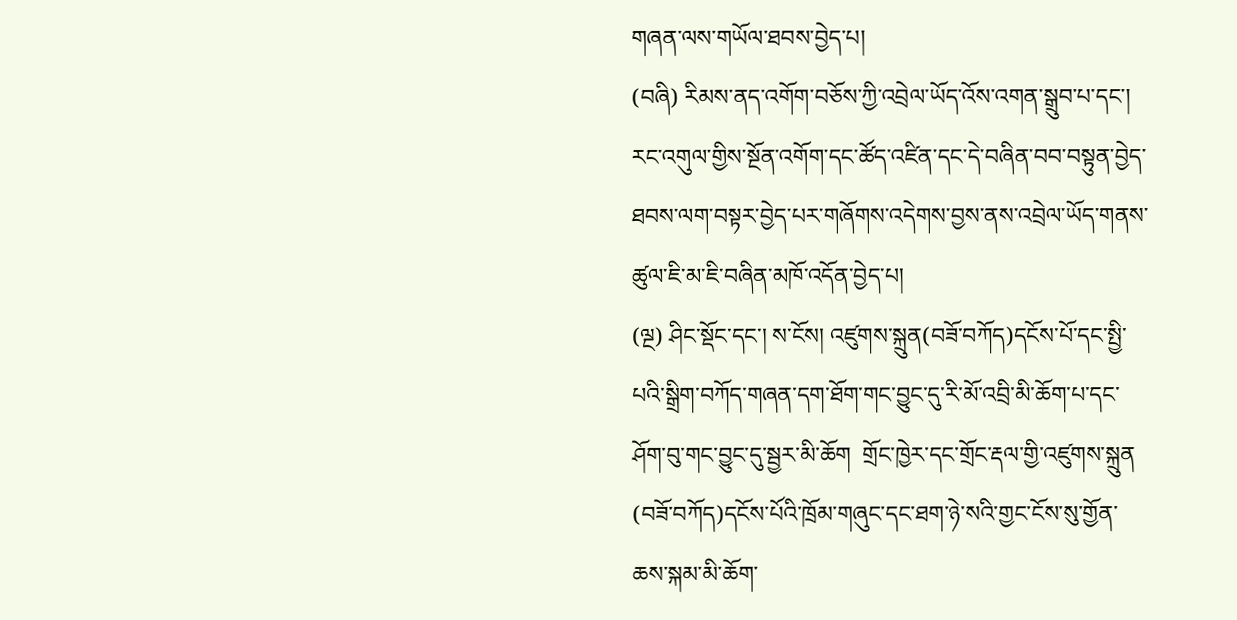གཞན་ལས་གཡོལ་ཐབས་བྱེད་པ།
(བཞི) རིམས་ནད་འགོག་བཅོས་ཀྱི་འབྲེལ་ཡོད་འོས་འགན་སྒྲུབ་པ་དང་། རང་འགུལ་གྱིས་སྔོན་འགོག་དང་ཚོད་འཛིན་དང་དེ་བཞིན་བབ་བསྟུན་བྱེད་ཐབས་ལག་བསྟར་བྱེད་པར་གཞོགས་འདེགས་བྱས་ནས་འབྲེལ་ཡོད་གནས་ཚུལ་ཇི་མ་ཇི་བཞིན་མཁོ་འདོན་བྱེད་པ།
(ལྔ) ཤིང་སྡོང་དང་། ས་ངོས། འཛུགས་སྐྲུན(བཟོ་བཀོད)དངོས་པོ་དང་སྤྱི་པའི་སྒྲིག་བཀོད་གཞན་དག་ཐོག་གང་བྱུང་དུ་རི་མོ་འབྲི་མི་ཆོག་པ་དང་ཤོག་བུ་གང་བྱུང་དུ་སྦྱར་མི་ཆོག  གྲོང་ཁྱེར་དང་གྲོང་རྡལ་གྱི་འཛུགས་སྐྲུན
(བཟོ་བཀོད)དངོས་པོའི་ཁྲོམ་གཞུང་དང་ཐག་ཉེ་སའི་གྱང་ངོས་སུ་གྱོན་ཆས་སྐམ་མི་ཆོག་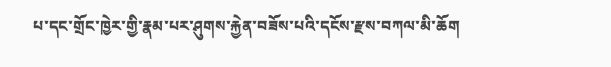པ་དང་གྲོང་ཁྱེར་གྱི་རྣམ་པར་ཤུགས་རྐྱེན་བཟོས་པའི་དངོས་རྫས་བཀལ་མི་ཆོག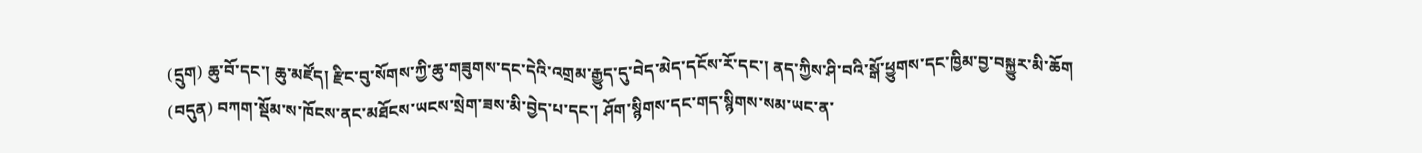(དྲུག) ཆུ་བོ་དང་། ཆུ་མཛོད། རྫིང་བུ་སོགས་ཀྱི་ཆུ་གཟུགས་དང་དེའི་འགྲམ་རྒྱུད་དུ་བེད་མེད་དངོས་རོ་དང་། ནད་ཀྱིས་ཤི་བའི་སྒོ་ཕྱུགས་དང་ཁྱིམ་བྱ་བསྐྱུར་མི་ཆོག
(བདུན) བཀག་སྡོམ་ས་ཁོངས་ནང་མཐོངས་ཡངས་སྲེག་ཟས་མི་བྱེད་པ་དང་། ཤོག་སྙིགས་དང་གད་སྙིགས་སམ་ཡང་ན་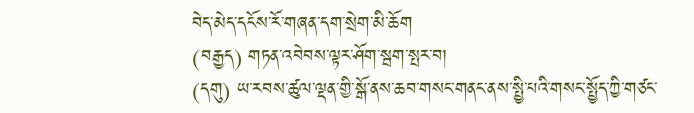བེད་མེད་དངོས་རོ་གཞན་དག་སྲེག་མི་ཆོག
(བརྒྱད) གཏན་འབེབས་ལྟར་ཤོག་སྦག་སྤར་བ།
(དགུ) ཡ་རབས་ཚུལ་ལྡན་གྱི་སྒོ་ནས་ཆབ་གསང་གནང་ནས་སྤྱི་པའི་གསང་སྤྱོད་ཀྱི་གཙང་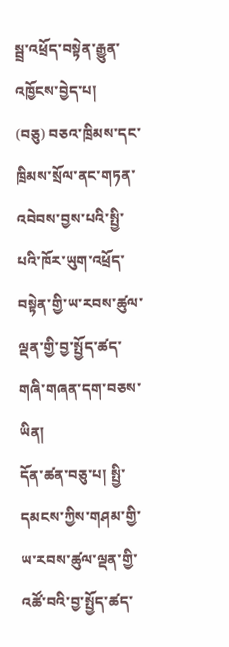སྦྲ་འཕྲོད་བསྟེན་རྒྱུན་འཁྱོངས་བྱེད་པ།
(བཅུ) བཅའ་ཁྲིམས་དང་ཁྲིམས་སྲོལ་ནང་གཏན་འབེབས་བྱས་པའི་སྤྱི་པའི་ཁོར་ཡུག་འཕྲོད་བསྟེན་གྱི་ཡ་རབས་ཚུལ་ལྡན་གྱི་བྱ་སྤྱོད་ཚད་གཞི་གཞན་དག་བཅས་ཡིན།
དོན་ཚན་བཅུ་པ། སྤྱི་དམངས་ཀྱིས་གཤམ་གྱི་ཡ་རབས་ཚུལ་ལྡན་གྱི་འཚོ་བའི་བྱ་སྤྱོད་ཚད་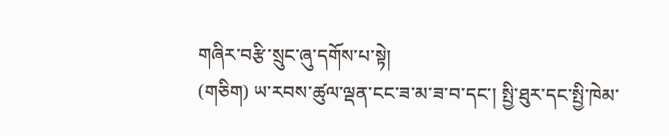གཞིར་བརྩི་སྲུང་ཞུ་དགོས་པ་སྟེ།
(གཅིག) ཡ་རབས་ཚུལ་ལྡན་ངང་ཟ་མ་ཟ་བ་དང་། སྤྱི་ཐུར་དང་སྤྱི་ཁེམ་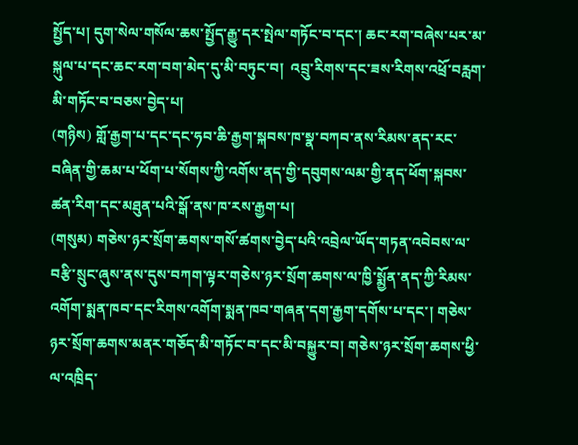སྤྱོད་པ། དུག་སེལ་གསོལ་ཆས་སྤྱོད་རྒྱུ་དར་སྤེལ་གཏོང་བ་དང་། ཆང་རག་བཞེས་པར་མ་སྐུལ་པ་དང་ཆང་རག་བག་མེད་དུ་མི་བཏུང་བ།  འབྲུ་རིགས་དང་ཟས་རིགས་འཕྲོ་བརླག་མི་གཏོང་བ་བཅས་བྱེད་པ།
(གཉིས) གློ་རྒྱག་པ་དང་དང་ཧབ་ཆི་རྒྱག་སྐབས་ཁ་སྣ་བཀབ་ནས་རིམས་ནད་རང་བཞིན་གྱི་ཆམ་པ་ཕོག་པ་སོགས་ཀྱི་འགོས་ནད་གྱི་དབུགས་ལམ་གྱི་ནད་ཕོག་སྐབས་ཚན་རིག་དང་མཐུན་པའི་སྒོ་ནས་ཁ་རས་རྒྱག་པ།
(གསུམ) གཅེས་ཉར་སྲོག་ཆགས་གསོ་ཚགས་བྱེད་པའི་འབྲེལ་ཡོད་གཏན་འབེབས་ལ་བརྩི་སྲུང་ཞུས་ནས་དུས་བཀག་ལྟར་གཅེས་ཉར་སྲོག་ཆགས་ལ་ཁྱི་སྨྱོན་ནད་ཀྱི་རིམས་འགོག་སྨན་ཁབ་དང་རིགས་འགོག་སྨན་ཁབ་གཞན་དག་རྒྱག་དགོས་པ་དང་། གཅེས་ཉར་སྲོག་ཆགས་མནར་གཅོད་མི་གཏོང་བ་དང་མི་བསྐྱུར་བ། གཅེས་ཉར་སྲོག་ཆགས་ཕྱི་ལ་འཁྲིད་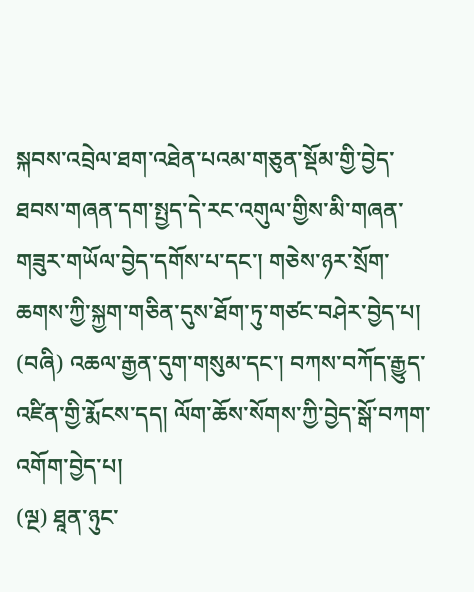སྐབས་འབྲེལ་ཐག་འཐེན་པའམ་གཅུན་སྡོམ་གྱི་བྱེད་ཐབས་གཞན་དག་སྤྱད་དེ་རང་འགུལ་གྱིས་མི་གཞན་གཟུར་གཡོལ་བྱེད་དགོས་པ་དང་། གཅེས་ཉར་སྲོག་ཆགས་ཀྱི་སྐྱག་གཅིན་དུས་ཐོག་ཏུ་གཙང་བཤེར་བྱེད་པ།
(བཞི) འཆལ་རྒྱན་དུག་གསུམ་དང་། བཀས་བཀོད་རྒྱུད་འཛིན་གྱི་རྨོངས་དད། ལོག་ཆོས་སོགས་ཀྱི་བྱེད་སྒོ་བཀག་འགོག་བྱེད་པ།
(ལྔ) ཐཱན་ཉུང་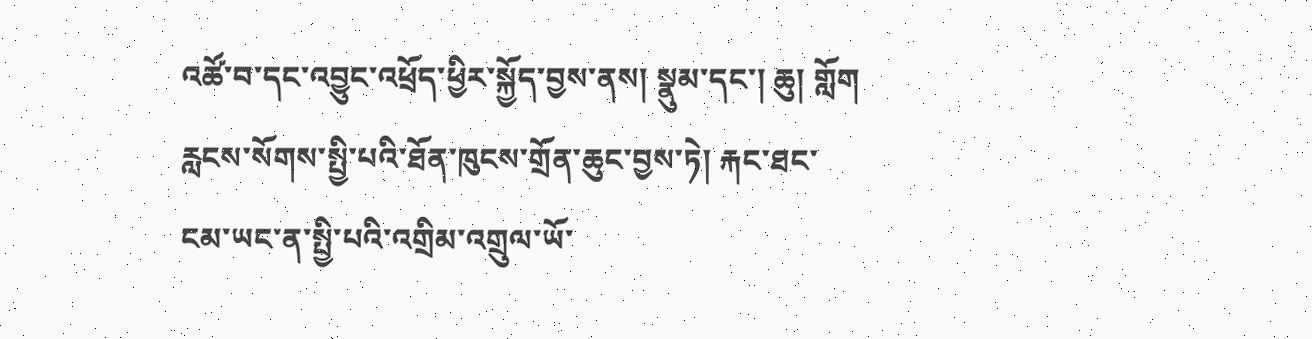འཚོ་བ་དང་འབྱུང་འཕྲོད་ཕྱིར་སྐྱོད་བྱས་ནས། སྣུམ་དང་། ཆུ། གློག རླངས་སོགས་སྤྱི་པའི་ཐོན་ཁུངས་གྲོན་ཆུང་བྱས་ཏེ། རྐང་ཐང་ངམ་ཡང་ན་སྤྱི་པའི་འགྲིམ་འགྲུལ་ཡོ་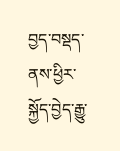བྱད་བསྡད་ནས་ཕྱིར་སྐྱོད་བྱེད་རྒྱུ་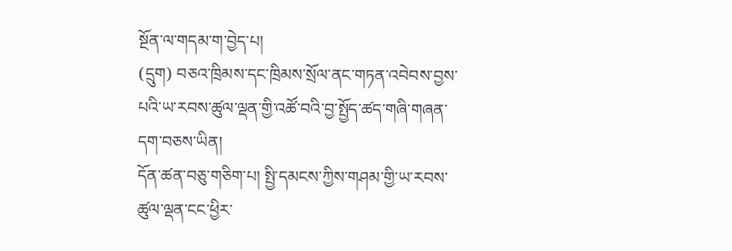སྔོན་ལ་གདམ་ག་བྱེད་པ།
(དྲུག) བཅའ་ཁྲིམས་དང་ཁྲིམས་སྲོལ་ནང་གཏན་འབེབས་བྱས་པའི་ཡ་རབས་ཚུལ་ལྡན་གྱི་འཚོ་བའི་བྱ་སྤྱོད་ཚད་གཞི་གཞན་དག་བཅས་ཡིན།
དོན་ཚན་བཅུ་གཅིག་པ། སྤྱི་དམངས་ཀྱིས་གཤམ་གྱི་ཡ་རབས་ཚུལ་ལྡན་ངང་ཕྱིར་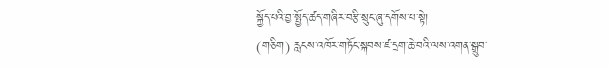སྐྱོད་པའི་བྱ་སྤྱོད་ཚད་གཞིར་བརྩི་སྲུང་ཞུ་དགོས་པ་སྟེ།
(གཅིག) རླངས་འཁོར་གཏོང་སྐབས་ཛ་དྲག་ཆེ་བའི་ལས་འགན་སྒྲུབ་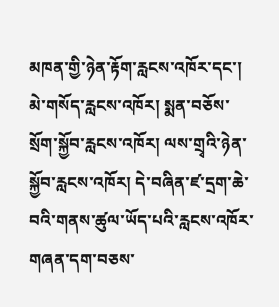མཁན་གྱི་ཉེན་རྟོག་རླངས་འཁོར་དང་། མེ་གསོད་རླངས་འཁོར། སྨན་བཅོས་སྲོག་སྐྱོབ་རླངས་འཁོར། ལས་གྲྭའི་ཉེན་སྐྱོབ་རླངས་འཁོར། དེ་བཞིན་ཛ་དྲག་ཆེ་བའི་གནས་ཚུལ་ཡོད་པའི་རླངས་འཁོར་གཞན་དག་བཅས་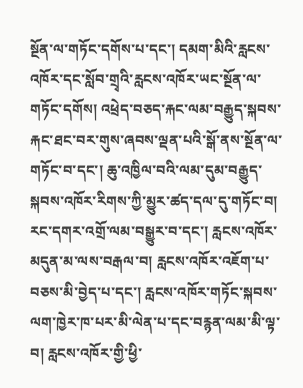སྔོན་ལ་གཏོང་དགོས་པ་དང་། དམག་མིའི་རླངས་འཁོར་དང་སློབ་གྲྭའི་རླངས་འཁོར་ཡང་སྔོན་ལ་གཏོང་དགོས། འཕྲེད་བཅད་རྐང་ལམ་བརྒྱུད་སྐབས་རྐང་ཐང་བར་གུས་ཞབས་ལྡན་པའི་སྒོ་ནས་སྔོན་ལ་གཏོང་བ་དང་། ཆུ་འཁྱིལ་བའི་ལམ་དུམ་བརྒྱུད་སྐབས་འཁོར་རིགས་ཀྱི་མྱུར་ཚད་དལ་དུ་གཏོང་བ། རང་དགར་འགྲོ་ལམ་བསྒྱུར་བ་དང་། རླངས་འཁོར་མདུན་མ་ལས་བརྒལ་བ། རླངས་འཁོར་འཇོག་པ་བཅས་མི་བྱེད་པ་དང་། རླངས་འཁོར་གཏོང་སྐབས་ལག་ཁྱེར་ཁ་པར་མི་ལེན་པ་དང་བརྙན་ལམ་མི་ལྟ་བ། རླངས་འཁོར་གྱི་ཕྱི་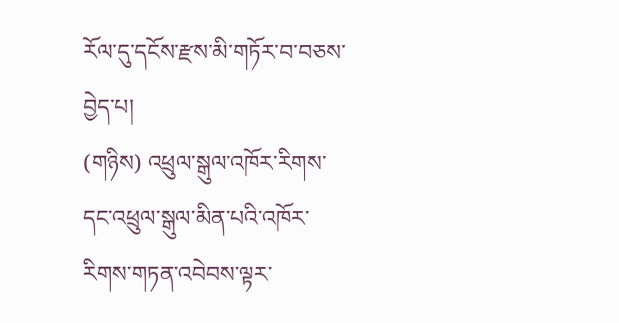རོལ་དུ་དངོས་རྫས་མི་གཏོར་བ་བཅས་བྱེད་པ།
(གཉིས) འཕྲུལ་སྒུལ་འཁོར་རིགས་དང་འཕྲུལ་སྒུལ་མིན་པའི་འཁོར་རིགས་གཏན་འབེབས་ལྟར་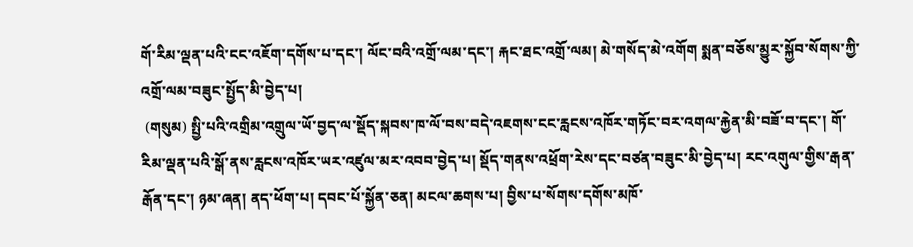གོ་རིམ་ལྡན་པའི་ངང་འཇོག་དགོས་པ་དང་། ལོང་བའི་འགྲོ་ལམ་དང་། རྐང་ཐང་འགྲོ་ལམ། མེ་གསོད་མེ་འགོག སྨན་བཅོས་མྱུར་སྐྱོབ་སོགས་ཀྱི་འགྲོ་ལམ་བཟུང་སྤྱོད་མི་བྱེད་པ།
 (གསུམ) སྤྱི་པའི་འགྲིམ་འགྲུལ་ཡོ་བྱད་ལ་སྡོད་སྐབས་ཁ་ལོ་བས་བདེ་འཇགས་ངང་རླངས་འཁོར་གཏོང་བར་འགལ་རྐྱེན་མི་བཟོ་བ་དང་། གོ་རིམ་ལྡན་པའི་སྒོ་ནས་རླངས་འཁོར་ཡར་འཛུལ་མར་འབབ་བྱེད་པ། སྡོད་གནས་འཕྲོག་རེས་དང་བཙན་བཟུང་མི་བྱེད་པ། རང་འགུལ་གྱིས་རྒན་རྒོན་དང་། ཉམ་ཞན། ནད་ཕོག་པ། དབང་པོ་སྐྱོན་ཅན། མངལ་ཆགས་པ། བྱིས་པ་སོགས་དགོས་མཁོ་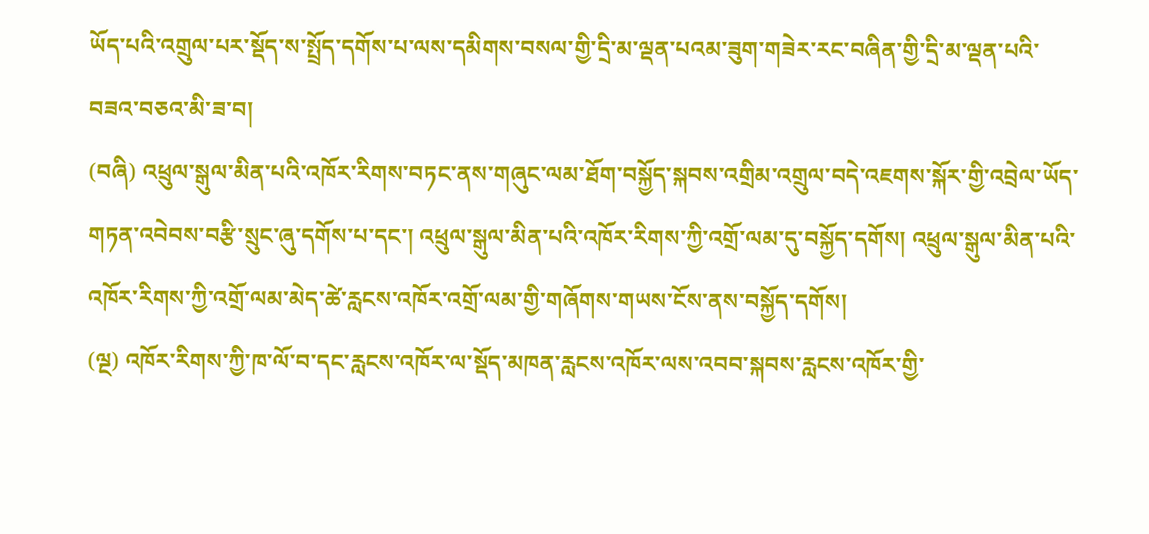ཡོད་པའི་འགྲུལ་པར་སྡོད་ས་སྤྲོད་དགོས་པ་ལས་དམིགས་བསལ་གྱི་དྲི་མ་ལྡན་པའམ་ཟུག་གཟེར་རང་བཞིན་གྱི་དྲི་མ་ལྡན་པའི་བཟའ་བཅའ་མི་ཟ་བ།
(བཞི) འཕྲུལ་སྒུལ་མིན་པའི་འཁོར་རིགས་བཏང་ནས་གཞུང་ལམ་ཐོག་བསྐྱོད་སྐབས་འགྲིམ་འགྲུལ་བདེ་འཇགས་སྐོར་གྱི་འབྲེལ་ཡོད་གཏན་འབེབས་བརྩི་སྲུང་ཞུ་དགོས་པ་དང་། འཕྲུལ་སྒུལ་མིན་པའི་འཁོར་རིགས་ཀྱི་འགྲོ་ལམ་དུ་བསྐྱོད་དགོས། འཕྲུལ་སྒུལ་མིན་པའི་འཁོར་རིགས་ཀྱི་འགྲོ་ལམ་མེད་ཚེ་རླངས་འཁོར་འགྲོ་ལམ་གྱི་གཞོགས་གཡས་ངོས་ནས་བསྐྱོད་དགོས།
(ལྔ) འཁོར་རིགས་ཀྱི་ཁ་ལོ་བ་དང་རླངས་འཁོར་ལ་སྡོད་མཁན་རླངས་འཁོར་ལས་འབབ་སྐབས་རླངས་འཁོར་གྱི་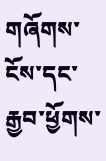གཞོགས་ངོས་དང་རྒྱབ་ཕྱོགས་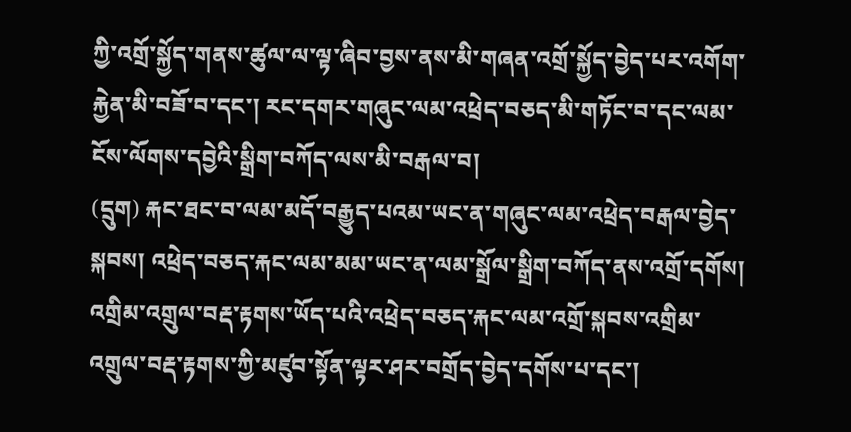ཀྱི་འགྲོ་སྐྱོད་གནས་ཚུལ་ལ་ལྟ་ཞིབ་བྱས་ནས་མི་གཞན་འགྲོ་སྐྱོད་བྱེད་པར་འགོག་རྐྱེན་མི་བཟོ་བ་དང་། རང་དགར་གཞུང་ལམ་འཕྲེད་བཅད་མི་གཏོང་བ་དང་ལམ་ངོས་ལོགས་དབྱེའི་སྒྲིག་བཀོད་ལས་མི་བརྒལ་བ།
(དྲུག) རྐང་ཐང་བ་ལམ་མདོ་བརྒྱུད་པའམ་ཡང་ན་གཞུང་ལམ་འཕྲེད་བརྒལ་བྱེད་སྐབས། འཕྲེད་བཅད་རྐང་ལམ་མམ་ཡང་ན་ལམ་སྒྲོལ་སྒྲིག་བཀོད་ནས་འགྲོ་དགོས། འགྲིམ་འགྲུལ་བརྡ་རྟགས་ཡོད་པའི་འཕྲེད་བཅད་རྐང་ལམ་འགྲོ་སྐབས་འགྲིམ་འགྲུལ་བརྡ་རྟགས་ཀྱི་མཛུབ་སྟོན་ལྟར་ཤར་བགྲོད་བྱེད་དགོས་པ་དང་།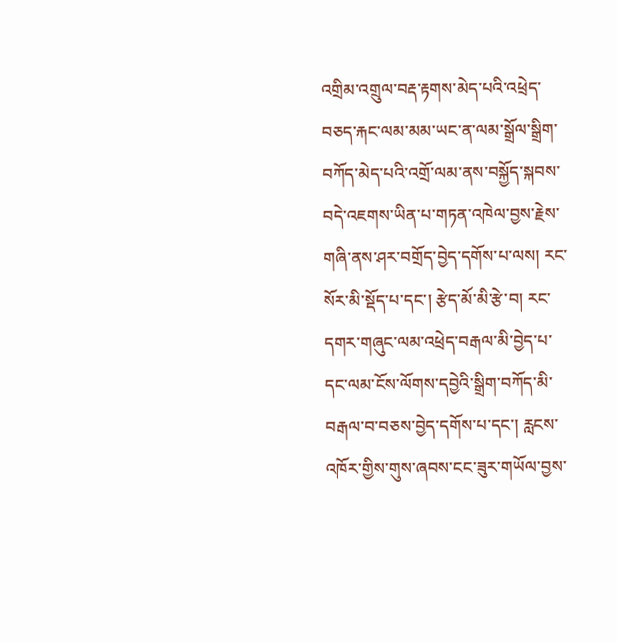འགྲིམ་འགྲུལ་བརྡ་རྟགས་མེད་པའི་འཕྲེད་བཅད་རྐང་ལམ་མམ་ཡང་ན་ལམ་སྒྲོལ་སྒྲིག་བཀོད་མེད་པའི་འགྲོ་ལམ་ནས་བསྐྱོད་སྐབས་བདེ་འཇགས་ཡིན་པ་གཏན་འཁེལ་བྱས་རྗེས་གཞི་ནས་ཤར་བགྲོད་བྱེད་དགོས་པ་ལས། རང་སོར་མི་སྡོད་པ་དང་། རྩེད་མོ་མི་རྩེ་བ། རང་དགར་གཞུང་ལམ་འཕྲེད་བརྒལ་མི་བྱེད་པ་དང་ལམ་ངོས་ལོགས་དབྱེའི་སྒྲིག་བཀོད་མི་བརྒལ་བ་བཅས་བྱེད་དགོས་པ་དང་། རླངས་འཁོར་གྱིས་གུས་ཞབས་ངང་ཟུར་གཡོལ་བྱས་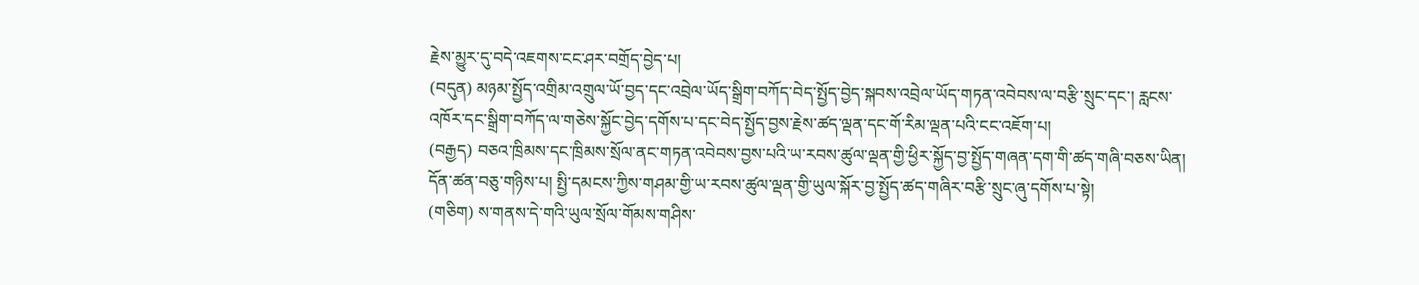རྗེས་མྱུར་དུ་བདེ་འཇགས་ངང་ཤར་བགྲོད་བྱེད་པ།
(བདུན) མཉམ་སྤྱོད་འགྲིམ་འགྲུལ་ཡོ་བྱད་དང་འབྲེལ་ཡོད་སྒྲིག་བཀོད་བེད་སྤྱོད་བྱེད་སྐབས་འབྲེལ་ཡོད་གཏན་འབེབས་ལ་བརྩི་སྲུང་དང་། རླངས་འཁོར་དང་སྒྲིག་བཀོད་ལ་གཅེས་སྐྱོང་བྱེད་དགོས་པ་དང་བེད་སྤྱོད་བྱས་རྗེས་ཚད་ལྡན་དང་གོ་རིམ་ལྡན་པའི་ངང་འཇོག་པ།
(བརྒྱད) བཅའ་ཁྲིམས་དང་ཁྲིམས་སྲོལ་ནང་གཏན་འབེབས་བྱས་པའི་ཡ་རབས་ཚུལ་ལྡན་གྱི་ཕྱིར་སྐྱོད་བྱ་སྤྱོད་གཞན་དག་གི་ཚད་གཞི་བཅས་ཡིན།
དོན་ཚན་བཅུ་གཉིས་པ། སྤྱི་དམངས་ཀྱིས་གཤམ་གྱི་ཡ་རབས་ཚུལ་ལྡན་གྱི་ཡུལ་སྐོར་བྱ་སྤྱོད་ཚད་གཞིར་བརྩི་སྲུང་ཞུ་དགོས་པ་སྟེ།
(གཅིག) ས་གནས་དེ་གའི་ཡུལ་སྲོལ་གོམས་གཤིས་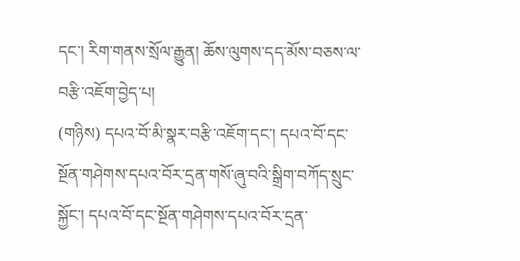དང་། རིག་གནས་སྲོལ་རྒྱུན། ཆོས་ལུགས་དད་མོས་བཅས་ལ་བརྩི་འཇོག་བྱེད་པ།
(གཉིས) དཔའ་བོ་མི་སྣར་བརྩི་འཇོག་དང་། དཔའ་བོ་དང་སྔོན་གཤེགས་དཔའ་བོར་དྲན་གསོ་ཞུ་བའི་སྒྲིག་བཀོད་སྲུང་སྐྱོང་། དཔའ་བོ་དང་སྔོན་གཤེགས་དཔའ་བོར་དྲན་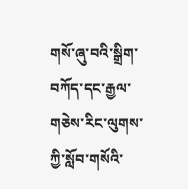གསོ་ཞུ་བའི་སྒྲིག་བཀོད་དང་རྒྱལ་གཅེས་རིང་ལུགས་ཀྱི་སློབ་གསོའི་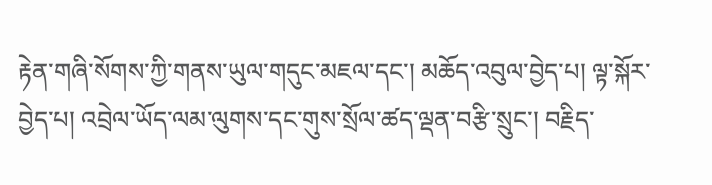རྟེན་གཞི་སོགས་ཀྱི་གནས་ཡུལ་གདུང་མཇལ་དང་། མཆོད་འབུལ་བྱེད་པ། ལྟ་སྐོར་བྱེད་པ། འབྲེལ་ཡོད་ལམ་ལུགས་དང་གུས་སྲོལ་ཚད་ལྡན་བརྩི་སྲུང་། བརྗིད་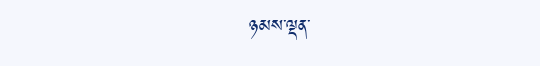ཉམས་ལྡན་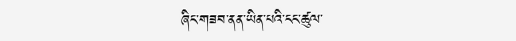ཞིང་གཟབ་ནན་ཡིན་པའི་ངང་ཚུལ་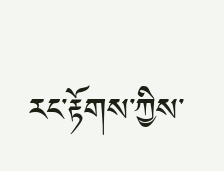རང་རྟོགས་ཀྱིས་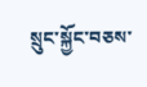སྲུང་སྐྱོང་བཅས་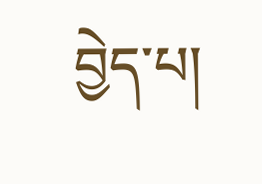བྱེད་པ།